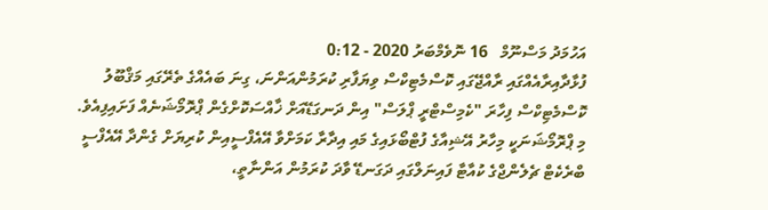އަހުމަދު މަސްނޫމް   16 ނޮވެމްބަރު 2020 - 0:12
ފުޅާދާއިރާއެއްގައި ރާއްޖޭގައި ކޮސްމެޓިކްސް ވިޔަފާރި ކުރަމުންއަންނަ، ގިނަ ބައެއްގެ ތެރޭގައި މަޤްބޫލު ކޮސްމެޓިކްސް ފިހާރަ "ކެމިސްޓްރީ ޕްލަސް" އިން ދަނގަޑޭއަށް ޚާއްސަކޮށްގެން ޕްރޮމޯޝަނެއް ފަށައިފިއެވެ.
މި ޕްރޮމޯޝަނަކީ މިހާރު އޭޝިއާގެ ފުޓްބޯޅައިގެ މައި އިދާރާ ކަމަށްވާ އޭއެފްސީއިން ކުރިޔަށް ގެންދާ އޭއެފްސީ ބްރެކެޓް ޗެލެންޖްގެ ކުއާޓާ ފައިނަލްގައި ދަގަނޑޭ ވާދަ ކުރަމުން އަންނާތީ،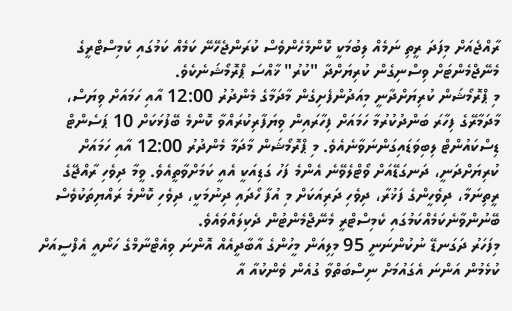ރާއްޖެއަށް މިފަދަ ރީތި ނަމެއް ލިބުމަކީ ކޮންމެހެންވެސް ކުރަންޖެހޭނޭ ކަމެއް ކަމުގައި ކެމިސްޓްރީގެ މެނޭޖްމެންޓަށް ވިސްނިގެން ކުރިޔަށްދާ "ކުރު" ޚާއްސަ ޕްރޮމޯޝަނެކެވެ.
މި ޕްރޮމޯޝަން ކުރިޔަށްދާނީ މިއަދުންފެށިގެން މާދަމާގެ މެންދުރު 12:00 އާއި ހަމައަށް ވިޔަސް، މާދަމާރޭގެ ފިހާރަ ބަންދުކުރުމާ ހަމައަށް ފިހާރައިން ވިޔަފާރިކުރައްވާ ކޮންމެ ބޭފުޅަކަށް 10 ޕަސެންޓް ޑިސްކައުންޓް ލިބިވަޑައިގަންނަވާނެއެވެ. މި ޕްރޮމޯޝަން މާދަމާ މެންދުރު 12:00 އާއި ހަމައަށް ކުރިޔަށްދަނީ، ދަނގަޑޭއަށް ވޯޓްލެވޭނެ އެންމެ ފަހު ގަޑިއަކީ އެއީ ކަމަށްވާތީއެވެ. ވީމާ ދިވެހި ރާއްޖޭގެ ރީތިނަމާ، ދިވެހީންގެ ފަޚުރާ، ދިވެހި ދަރިއަކަށް މި އުފާ ހޯދައި ދިނުމަކީ، ދިވެހި ކޮންމެ ރައްޔިތަކުވެސް ބޭނުންވާނެކަމެއްކަމުގައި ކެމިސްޓްރީ މެނޭޖްމެންޓުން ދެކިލައްވައެވެ.
މިފަހަރު ދަގަނޑޭ ނުކުންނަނީ 95 މިލިއަން މީހުންގެ އާބާދީއެއް އޮންނަ ވިއެޓްނާމްގެ ހަނޯއީ އެފްސީއަށް ކުޅެމުން އަންނަ އެގައުމަށް ނިސްބަތްވާ ގުއެން ވެންކުއާ އާ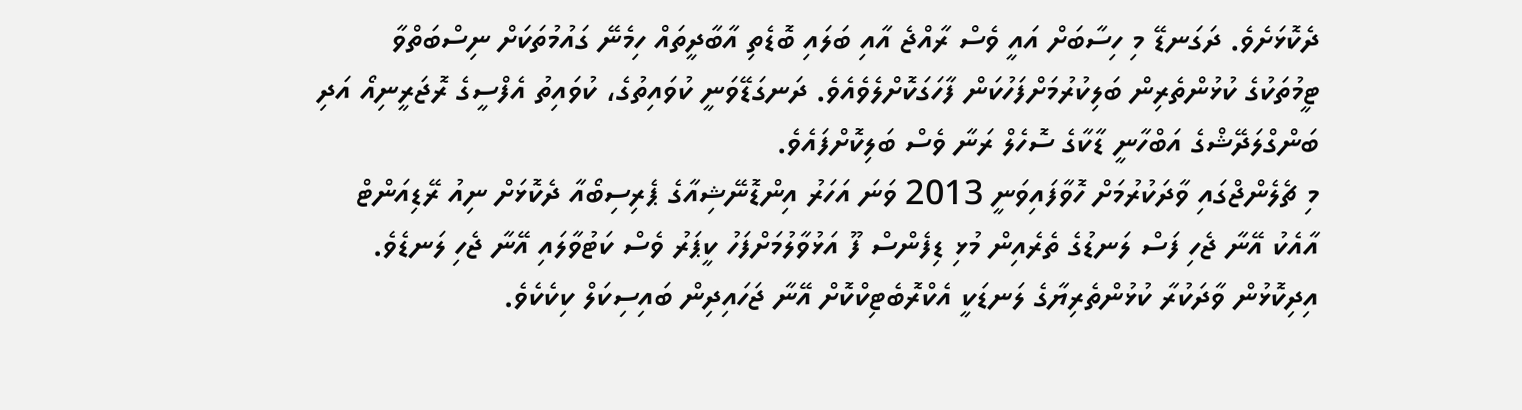ދެކޮޅަށެވެ. ދަގަނޑޭ މި ހިސާބަށް އައީ ވެސް ރާއްޖެ އާއި ބަލައި ބޮޑެތި އާބާދީތައް ހިމެނޭ ގައުމުތަކަށް ނިސްބަތްވާ ޓީމުތަކުގެ ކުޅުންތެރިން ބަލިކުރުމަށްފަހުކަން ފާހަގަކޮށްލެވެއެވެ. ދަނގަޑޭވަނީ ކުވައިތުގެ، ކުވައިތު އެފްސީގެ ރޮޖަރީނިއޯ އަދި ބަންގްލަދޭޝްގެ އަބްހާނީ ޑާކާގެ ސޮހެލް ރަނާ ވެސް ބަލިކޮށްފައެވެ.
މި ޗެލެންޖްގައި ވާދަކުރުމަށް ހޮވާފައިވަނީ 2013 ވަނަ އަހަރު އިންޑޮނޭޝިއާގެ ޕެރިސިބޯއާ ދެކޮޅަށް ނިއު ރޭޑިއަންޓް އާއެކު އޭނާ ޖެހި ފަސް ލަނޑުގެ ތެރެއިން މުޅި ޑިފެންސް ފޫ އަޅުވާލުމަށްފަހު ކީޕަރު ވެސް ކަޓުވާލައި އޭނާ ޖެހި ލަނޑެވެ. އިދިކޮޅުން ވާދަކުރާ ކުޅުންތެރިޔާގެ ލަނޑަކީ އެކްރޮބެޓިކްކޮށް އޭނާ ޖަހައިދިން ބައިސިކަލް ކިކެކެވެ.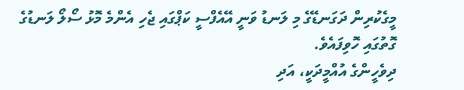މީގެކުރިން ދަގަނޑޭގެ މި ލަނޑު ވަނީ އޭއެފްސީ ކަޕްގައި ޖެހި އެންމެ މޮޅު ސޯލޯ ލަނޑުގެ ގޮތުގައި ހޮވިފައެވެ.
ދިވެހީންގެ އުއްމީދަކީ، އަދި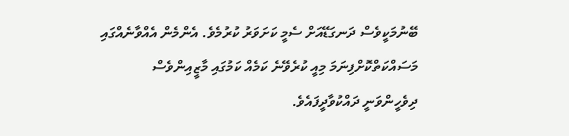ބޭނުމަކީވެސް ދަނގަޑޭއަށް ސެމީ ކަށަވަރު ކުރުމެވެ. އެންމެން އެއްވާނެއްގައި މަސައްކަތްކޮށްފިނަމަ މިއީ ކުރެވޭނެ ކަމެއް ކަމުގައި މާޒީއިންވެސް ދިވެހީންވަނީ ދައްކުވާދީފައެވެ.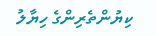ކިޔުންތެރިންގެ ހިޔާލު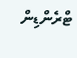ޓްރެންޑިން